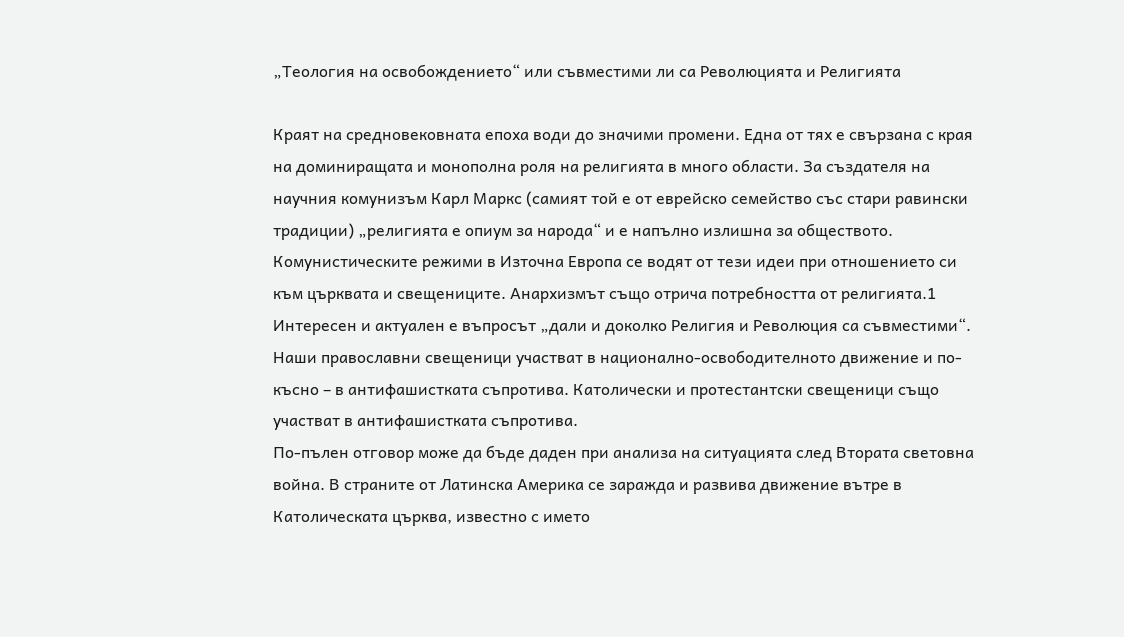„Теология на освобождението“ или съвместими ли са Революцията и Религията

Краят на средновековната епоха води до значими промени. Една от тях е свързана с края на доминиращата и монополна роля на религията в много области. За създателя на научния комунизъм Карл Маркс (самият той е от еврейско семейство със стари равински традиции) „религията е опиум за народа“ и е напълно излишна за обществото. Комунистическите режими в Източна Европа се водят от тези идеи при отношението си към църквата и свещениците. Анархизмът също отрича потребността от религията.1
Интересен и актуален е въпросът „дали и доколко Религия и Революция са съвместими“. Наши православни свещеници участват в национално-освободителното движение и по-късно – в антифашистката съпротива. Католически и протестантски свещеници също участват в антифашистката съпротива.
По-пълен отговор може да бъде даден при анализа на ситуацията след Втората световна война. В страните от Латинска Америка се заражда и развива движение вътре в Католическата църква, известно с името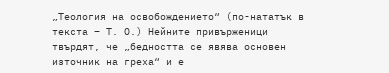„Теология на освобождението“ (по-нататък в текста – Т. О.) Нейните привърженици твърдят, че „бедността се явява основен източник на греха“ и е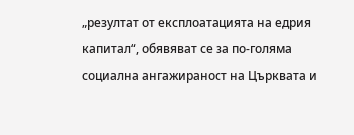„резултат от експлоатацията на едрия капитал“, обявяват се за по-голяма социална ангажираност на Църквата и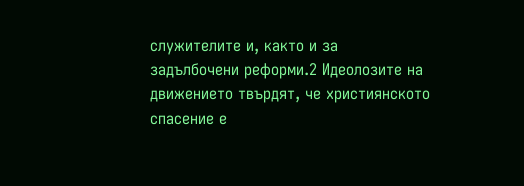служителите и, както и за задълбочени реформи.2 Идеолозите на движението твърдят, че християнското спасение е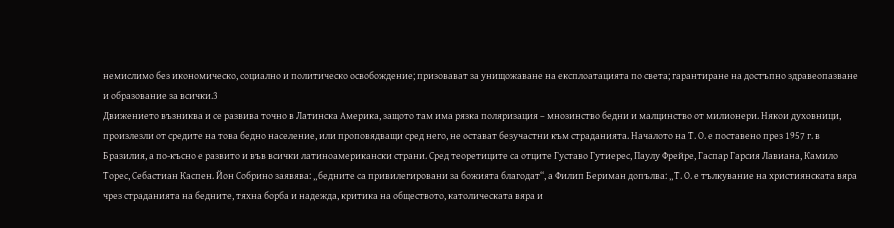немислимо без икономическо, социално и политическо освобождение; призовават за унищожаване на експлоатацията по света; гарантиране на достъпно здравеопазване и образование за всички.3
Движението възниква и се развива точно в Латинска Америка, защото там има рязка поляризация – мнозинство бедни и малцинство от милионери. Някои духовници, произлезли от средите на това бедно население, или проповядващи сред него, не остават безучастни към страданията. Началото на Т. О. е поставено през 1957 г. в Бразилия, а по-късно е развито и във всички латиноамерикански страни. Сред теоретиците са отците Густаво Гутиерес, Паулу Фрейре, Гаспар Гарсия Лавиана, Камило Торес, Себастиан Каспен. Йон Собрино заявява: „бедните са привилегировани за божията благодат“, а Филип Бериман допълва: „Т. О. е тълкувание на християнската вяра чрез страданията на бедните, тяхна борба и надежда, критика на обществото, католическата вяра и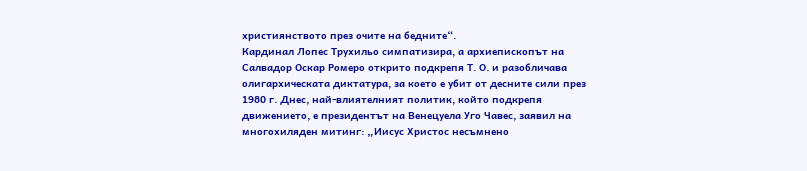християнството през очите на бедните“.
Кардинал Лопес Трухильо симпатизира, а архиепископът на Салвадор Оскар Ромеро открито подкрепя Т. О. и разобличава олигархическата диктатура, за което е убит от десните сили през 1980 г. Днес, най-влиятелният политик, който подкрепя движението, е президентът на Венецуела Уго Чавес, заявил на многохиляден митинг: „Иисус Христос несъмнено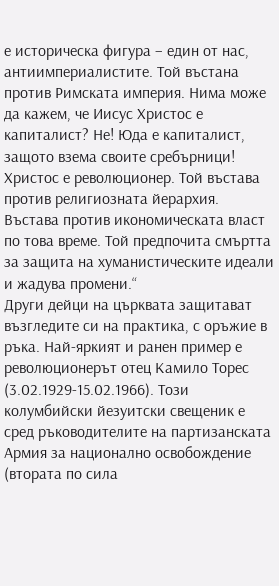е историческа фигура – един от нас, антиимпериалистите. Той въстана против Римската империя. Нима може да кажем, че Иисус Христос е капиталист? Не! Юда е капиталист, защото взема своите сребърници! Христос е революционер. Той въстава против религиозната йерархия. Въстава против икономическата власт по това време. Той предпочита смъртта за защита на хуманистическите идеали и жадува промени.“
Други дейци на църквата защитават възгледите си на практика, с оръжие в ръка. Най-яркият и ранен пример е революционерът отец Камило Торес (3.02.1929-15.02.1966). Този колумбийски йезуитски свещеник е сред ръководителите на партизанската Армия за национално освобождение (втората по сила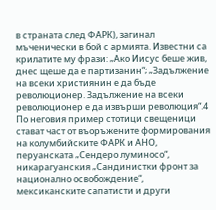в страната след ФАРК), загинал мъченически в бой с армията. Известни са крилатите му фрази: „Ако Иисус беше жив, днес щеше да е партизанин“; „Задължение на всеки християнин е да бъде революционер. Задължение на всеки революционер е да извърши революция“.4 По неговия пример стотици свещеници стават част от въоръжените формирования на колумбийските ФАРК и АНО, перуанската „Сендеро луминосо“, никарагуанския „Сандинистки фронт за национално освобождение“, мексиканските сапатисти и други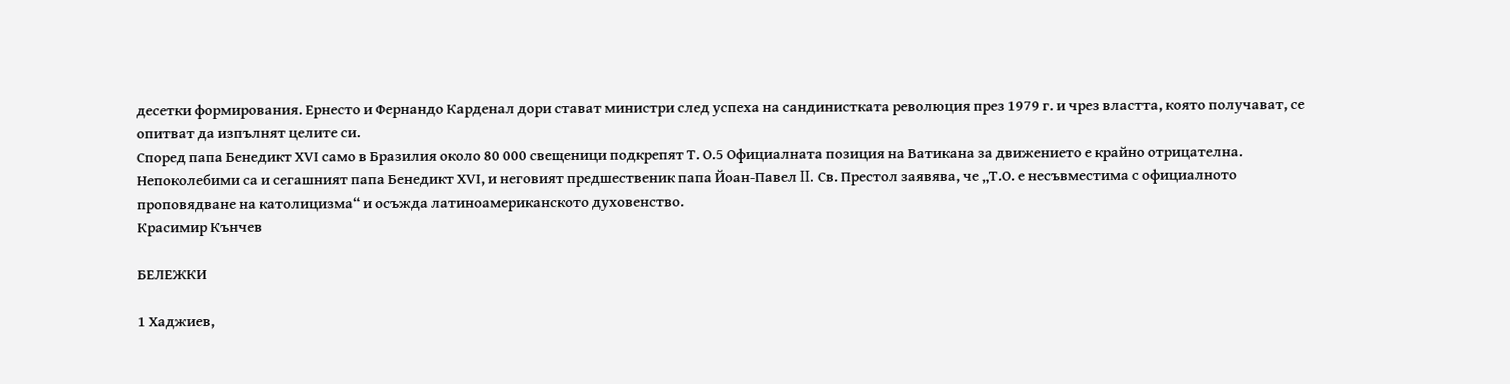десетки формирования. Ернесто и Фернандо Карденал дори стават министри след успеха на сандинистката революция през 1979 г. и чрез властта, която получават, се опитват да изпълнят целите си.
Според папа Бенедикт ХVI само в Бразилия около 80 000 свещеници подкрепят Т. О.5 Официалната позиция на Ватикана за движението е крайно отрицателна. Непоколебими са и сегашният папа Бенедикт ХVI, и неговият предшественик папа Йоан-Павел II. Св. Престол заявява, че „Т.О. е несъвместима с официалното проповядване на католицизма“ и осъжда латиноамериканското духовенство.
Красимир Кънчев

БЕЛЕЖКИ

1 Хаджиев,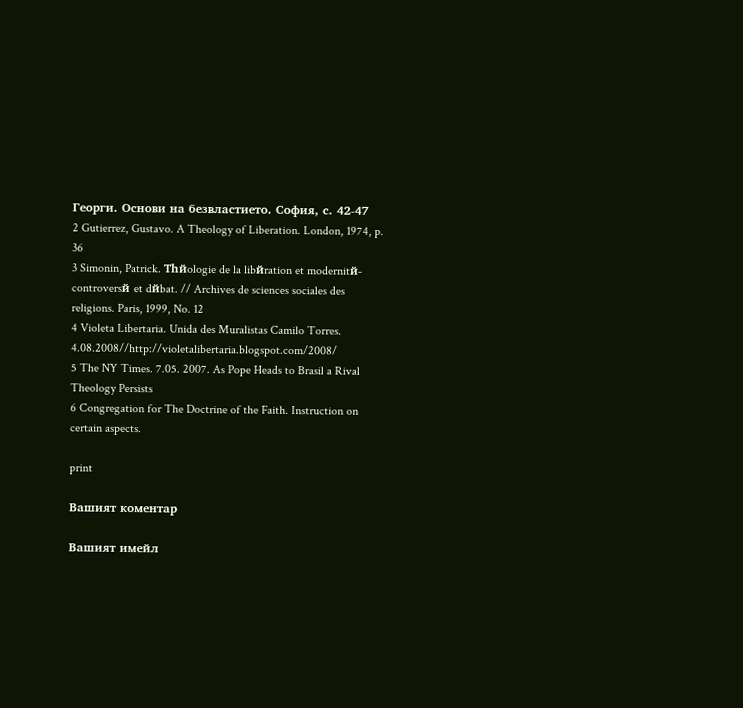Георги. Основи на безвластието. София, с. 42-47
2 Gutierrez, Gustavo. A Theology of Liberation. London, 1974, p. 36
3 Simonin, Patrick. Thйologie de la libйration et modernitй-controversй et dйbat. // Archives de sciences sociales des religions. Paris, 1999, No. 12
4 Violeta Libertaria. Unida des Muralistas Camilo Torres. 4.08.2008//http://violetalibertaria.blogspot.com/2008/
5 The NY Times. 7.05. 2007. As Pope Heads to Brasil a Rival Theology Persists
6 Congregation for The Doctrine of the Faith. Instruction on certain aspects.

print

Вашият коментар

Вашият имейл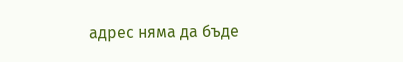адрес няма да бъде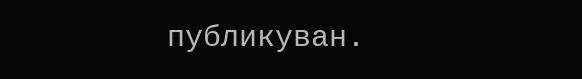публикуван.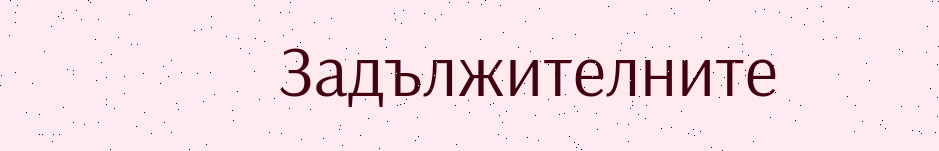Задължителните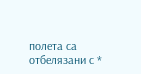полета са отбелязани с *